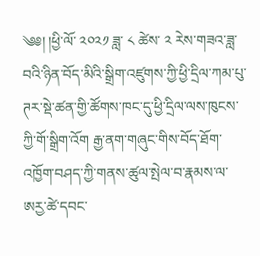༄༅། །ཕྱི་ལོ་ ༢༠༢༡ ཟླ་ ༨ ཚེས་ ༢ རེས་གཟའ་ཟླ་བའི་ཉིན་བོད་མིའི་སྒྲིག་འཛུགས་ཀྱི་ཕྱི་དྲིལ་ཀམ་པུ་ཊར་སྡེ་ཚན་གྱི་ཚོགས་ཁང་དུ་ཕྱི་དྲིལ་ལས་ཁུངས་ཀྱི་གོ་སྒྲིག་འོག རྒྱ་ནག་གཞུང་གིས་བོད་ཐོག་འཁྱོག་བཤད་ཀྱི་གནས་ཚུལ་སྤེལ་བ་རྣམས་ལ་ཨརྱ་ཚེ་དབང་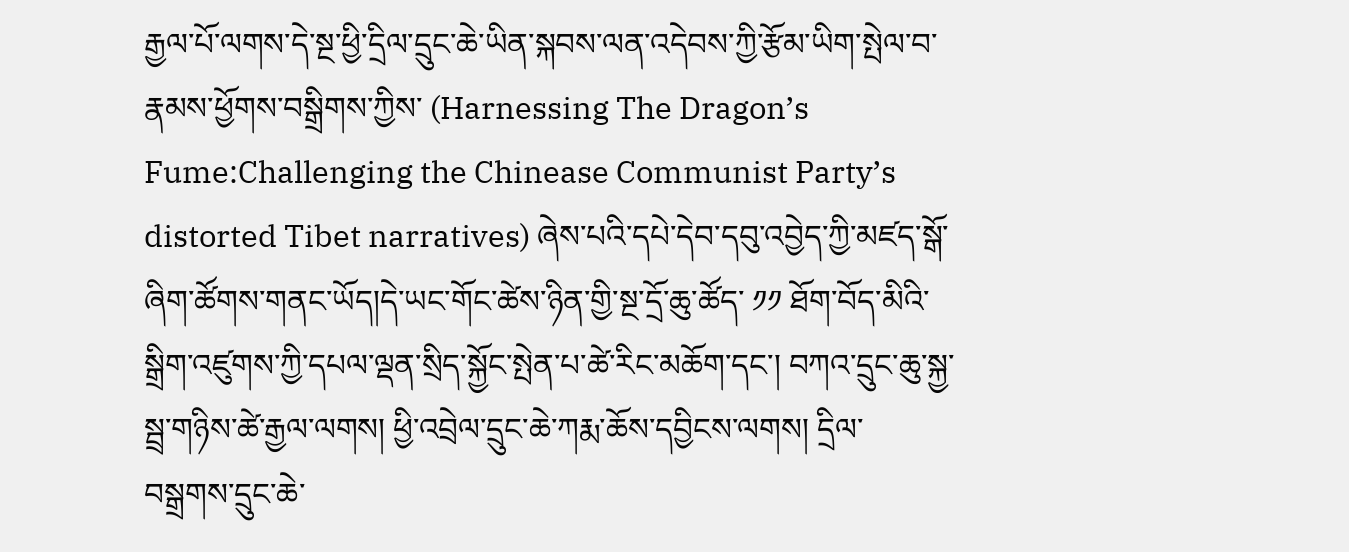རྒྱལ་པོ་ལགས་དེ་སྔ་ཕྱི་དྲིལ་དྲུང་ཆེ་ཡིན་སྐབས་ལན་འདེབས་ཀྱི་རྩོམ་ཡིག་སྤེལ་བ་རྣམས་ཕྱོགས་བསྒྲིགས་ཀྱིས་ (Harnessing The Dragon’s Fume:Challenging the Chinease Communist Party’s distorted Tibet narratives) ཞེས་པའི་དཔེ་དེབ་དབུ་འབྱེད་ཀྱི་མཛད་སྒོ་ཞིག་ཚོགས་གནང་ཡོད།དེ་ཡང་གོང་ཚེས་ཉིན་གྱི་སྔ་དྲོ་ཆུ་ཚོད་ ༡༡ ཐོག་བོད་མིའི་སྒྲིག་འཛུགས་ཀྱི་དཔལ་ལྡན་སྲིད་སྐྱོང་སྤེན་པ་ཚེ་རིང་མཆོག་དང་། བཀའ་དྲུང་ཆུ་སྐྱ་སྦྲ་གཉིས་ཚེ་རྒྱལ་ལགས། ཕྱི་འབྲེལ་དྲུང་ཆེ་ཀརྨ་ཆོས་དབྱིངས་ལགས། དྲིལ་བསྒྲགས་དྲུང་ཆེ་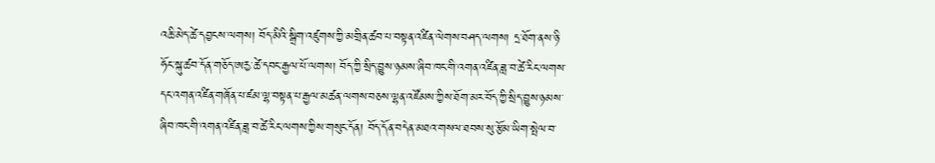འཆི་མེད་ཚེ་དབྱངས་ལགས། བོད་མིའི་སྒྲིག་འཛུགས་ཀྱི་མགྲིན་ཚབ་པ་བསྟན་འཛིན་ལེགས་བཤད་ལགས། དྲ་ཐོག་ནས་ཉི་ཧོང་སྐུ་ཚབ་དོན་གཅོད་ཨརྱ་ཚེ་དབང་རྒྱལ་པོ་ལགས། བོད་ཀྱི་སྲིད་བྱུས་ཉམས་ཞིབ་ཁང་གི་འགན་འཛིན་ཟླ་བ་ཚེ་རིང་ལགས་དང་འགན་འཛིན་གཞོན་པ་ཛམ་ལྷ་བསྟན་པ་རྒྱལ་མཚན་ལགས་བཅས་ལྷན་འཛོམས་ཀྱིས་ཐོག་མར་བོད་ཀྱི་སྲིད་བྱུས་ཉམས་ཞིབ་ཁང་གི་འགན་འཛིན་ཟླ་བ་ཚེ་རིང་ལགས་ཀྱིས་གསུང་དོན། བོད་དོན་བདེན་མཐའ་གསལ་ཐབས་སུ་རྩོམ་ཡིག་སྤེལ་བ་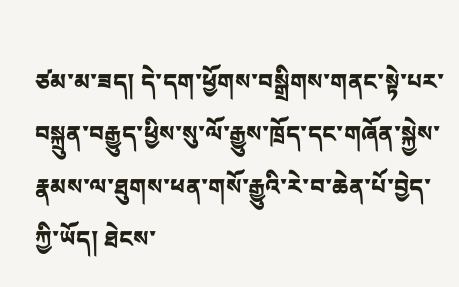ཙམ་མ་ཟད། དེ་དག་ཕྱོགས་བསྒྲིགས་གནང་སྟེ་པར་བསྐྲུན་བརྒྱུད་ཕྱིས་སུ་ལོ་རྒྱུས་ཁྲོད་དང་གཞོན་སྐྱེས་རྣམས་ལ་ཐུགས་ཕན་གསོ་རྒྱུའི་རེ་བ་ཆེན་པོ་བྱེད་ཀྱི་ཡོད། ཐེངས་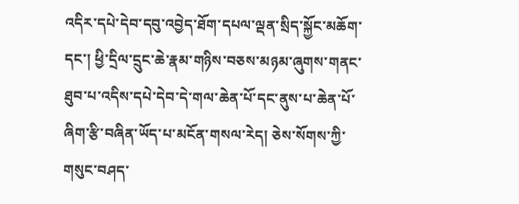འདིར་དཔེ་དེབ་དབུ་འབྱེད་ཐོག་དཔལ་ལྡན་སྲིད་སྐྱོང་མཆོག་དང་། ཕྱི་དྲིལ་དྲུང་ཆེ་རྣམ་གཉིས་བཅས་མཉམ་ཞུགས་གནང་ཐུབ་པ་འདིས་དཔེ་དེབ་དེ་གལ་ཆེན་པོ་དང་ནུས་པ་ཆེན་པོ་ཞིག་རྩི་བཞིན་ཡོད་པ་མངོན་གསལ་རེད། ཅེས་སོགས་ཀྱི་གསུང་བཤད་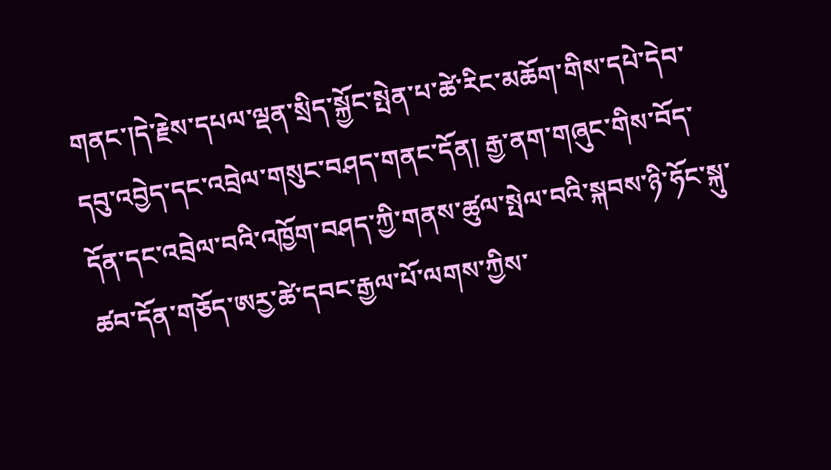གནང་།དེ་རྗེས་དཔལ་ལྡན་སྲིད་སྐྱོང་སྤེན་པ་ཚེ་རིང་མཆོག་གིས་དཔེ་དེབ་དབུ་འབྱེད་དང་འབྲེལ་གསུང་བཤད་གནང་དོན། རྒྱ་ནག་གཞུང་གིས་བོད་དོན་དང་འབྲེལ་བའི་འཁྱོག་བཤད་ཀྱི་གནས་ཚུལ་སྤེལ་བའི་སྐབས་ཉི་ཧོང་སྐུ་ཚབ་དོན་གཅོད་ཨརྱ་ཚེ་དབང་རྒྱལ་པོ་ལགས་ཀྱིས་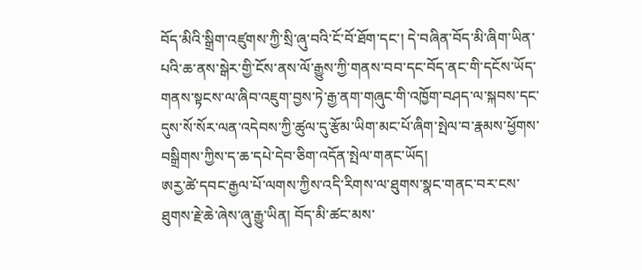བོད་མིའི་སྒྲིག་འཛུགས་ཀྱི་སྲི་ཞུ་བའི་ངོ་བོ་ཐོག་དང་། དེ་བཞིན་བོད་མི་ཞིག་ཡིན་པའི་ཆ་ནས་སྒེར་གྱི་ངོས་ནས་ལོ་རྒྱུས་ཀྱི་གནས་བབ་དང་བོད་ནང་གི་དངོས་ཡོད་གནས་སྟངས་ལ་ཞིབ་འཇུག་བྱས་ཏེ་རྒྱ་ནག་གཞུང་གི་འཁྱོག་བཤད་ལ་སྐབས་དང་དུས་སོ་སོར་ལན་འདེབས་ཀྱི་ཚུལ་དུ་རྩོམ་ཡིག་མང་པོ་ཞིག་སྤེལ་བ་རྣམས་ཕྱོགས་བསྒྲིགས་ཀྱིས་ད་ཆ་དཔེ་དེབ་ཅིག་འདོན་སྤེལ་གནང་ཡོད།
ཨརྱ་ཚེ་དབང་རྒྱལ་པོ་ལགས་ཀྱིས་འདི་རིགས་ལ་ཐུགས་སྣང་གནང་བར་ངས་ཐུགས་རྗེ་ཆེ་ཞེས་ཞུ་རྒྱུ་ཡིན། བོད་མི་ཚང་མས་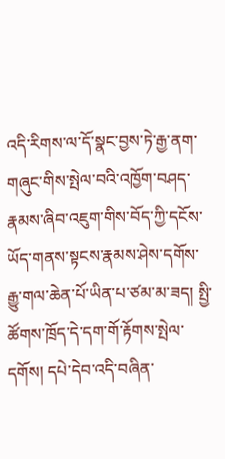འདི་རིགས་ལ་དོ་སྣང་བྱས་ཏེ་རྒྱ་ནག་གཞུང་གིས་སྤེལ་བའི་འཁྱོག་བཤད་རྣམས་ཞིབ་འཇུག་གིས་བོད་ཀྱི་དངོས་ཡོད་གནས་སྟངས་རྣམས་ཤེས་དགོས་རྒྱུ་གལ་ཆེན་པོ་ཡིན་པ་ཙམ་མ་ཟད། སྤྱི་ཚོགས་ཁྲོད་དེ་དག་གོ་རྟོགས་སྤེལ་དགོས། དཔེ་དེབ་འདི་བཞིན་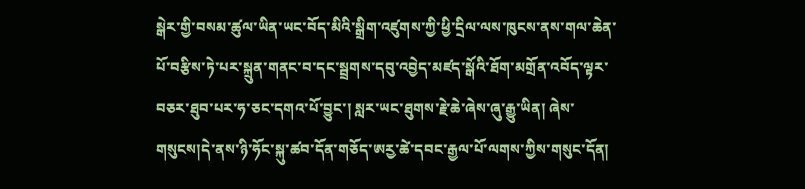སྒེར་གྱི་བསམ་ཚུལ་ཡིན་ཡང་བོད་མིའི་སྒྲིག་འཛུགས་ཀྱི་ཕྱི་དྲིལ་ལས་ཁུངས་ནས་གལ་ཆེན་པོ་བརྩིས་ཏེ་པར་སྐྲུན་གནང་བ་དང་སྦྲགས་དབུ་འབྱེད་མཛད་སྒོའི་ཐོག་མགྲོན་འབོད་ལྟར་བཅར་ཐུབ་པར་ཧ་ཅང་དགའ་པོ་བྱུང་། སླར་ཡང་ཐུགས་རྗེ་ཆེ་ཞེས་ཞུ་རྒྱུ་ཡིན། ཞེས་གསུངས།དེ་ནས་ཉི་ཧོང་སྐུ་ཚབ་དོན་གཅོད་ཨརྱ་ཚེ་དབང་རྒྱལ་པོ་ལགས་ཀྱིས་གསུང་དོན།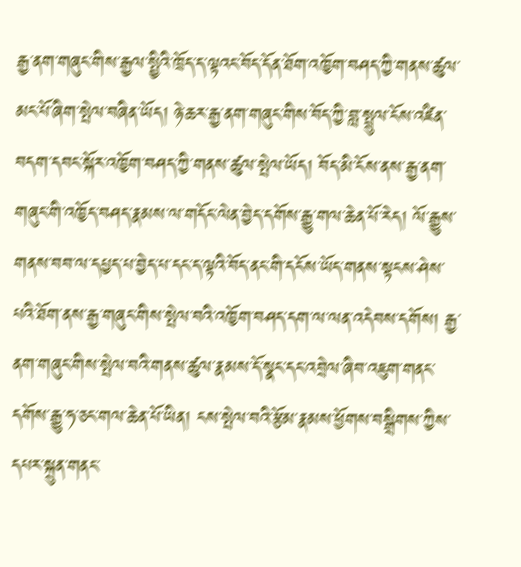རྒྱ་ནག་གཞུང་གིས་རྒྱལ་སྤྱིའི་ཁྲོད་ད་ལྟའང་བོད་དོན་ཐོག་འཁྱོག་བཤད་ཀྱི་གནས་ཚུལ་མང་པོ་ཞིག་སྤེལ་བཞིན་ཡོད། ཉེ་ཆར་རྒྱ་ནག་གཞུང་གིས་བོད་ཀྱི་བླ་སྤྲུལ་ངོས་འཛིན་བདག་དབང་སྐོར་འཁྱོག་བཤད་ཀྱི་གནས་ཚུལ་སྤེལ་ཡོད། བོད་མི་ངོས་ནས་རྒྱ་ནག་གཞུང་གི་འཁྱོད་བཤད་རྣམས་ལ་གདོང་ལེན་བྱེད་དགོས་རྒྱུ་གལ་ཆེན་པོ་རེད། ལོ་རྒྱུས་གནས་བབ་ལ་དཔྱད་པ་བྱེད་པ་དང་ད་ལྟའི་བོད་ནང་གི་དངོས་ཡོད་གནས་སྟངས་ཤེས་པའི་ཐོག་ནས་རྒྱ་གཞུང་གིས་སྤེལ་བའི་འཁྱོག་བཤད་དག་ལ་ལན་འདེབས་དགོས། རྒྱ་ནག་གཞུང་གིས་སྤེལ་བའི་གནས་ཚུལ་རྣམས་དོ་སྣང་དང་འབྲེལ་ཞིབ་འཇུག་གནང་དགོས་རྒྱུ་ཧ་ཅང་གལ་ཆེན་པོ་ཡིན། ངས་སྤེལ་བའི་རྩོམ་རྣམས་ཕྱོགས་བསྒྲིགས་ཀྱིས་དཔར་སྐྲུན་གནང་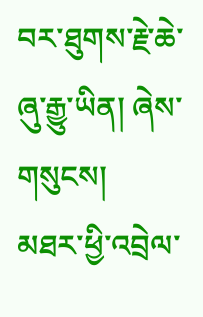བར་ཐུགས་རྗེ་ཆེ་ཞུ་རྒྱུ་ཡིན། ཞེས་གསུངས།
མཐར་ཕྱི་འབྲེལ་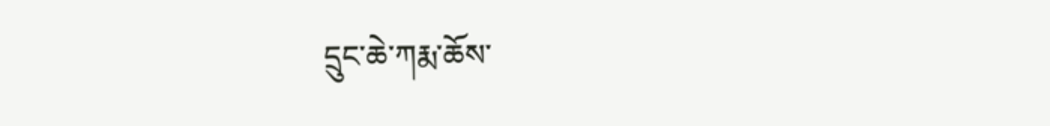དྲུང་ཆེ་ཀརྨ་ཆོས་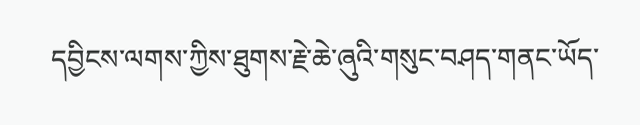དབྱིངས་ལགས་ཀྱིས་ཐུགས་རྗེ་ཆེ་ཞུའི་གསུང་བཤད་གནང་ཡོད་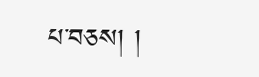པ་བཅས། །